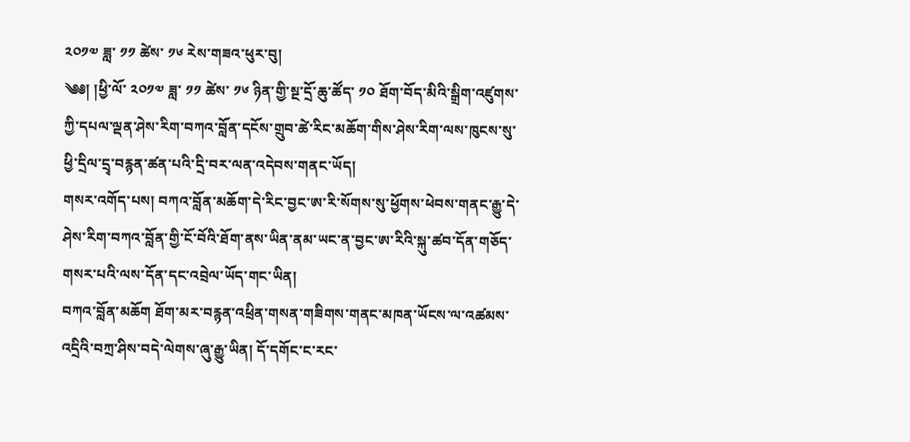༢༠༡༧ ཟླ་ ༡༡ ཚེས་ ༡༦ རེས་གཟའ་ཕུར་བུ།
༄༅། །ཕྱི་ལོ་ ༢༠༡༧ ཟླ་ ༡༡ ཚེས་ ༡༦ ཉིན་གྱི་སྔ་དྲོ་ཆུ་ཚོད་ ༡༠ ཐོག་བོད་མིའི་སྒྲིག་འཛུགས་ཀྱི་དཔལ་ལྡན་ཤེས་རིག་བཀའ་བློན་དངོས་གྲུབ་ཚེ་རིང་མཆོག་གིས་ཤེས་རིག་ལས་ཁུངས་སུ་ཕྱི་དྲིལ་དྲྭ་བརྙན་ཚན་པའི་དྲི་བར་ལན་འདེབས་གནང་ཡོད།
གསར་འགོད་པས། བཀའ་བློན་མཆོག་དེ་རིང་བྱང་ཨ་རི་སོགས་སུ་ཕྱོགས་ཕེབས་གནང་རྒྱུ་དེ་ཤེས་རིག་བཀའ་བློན་གྱི་ངོ་བོའི་ཐོག་ནས་ཡིན་ནམ་ཡང་ན་བྱང་ཨ་རིའི་སྐུ་ཚབ་དོན་གཅོད་གསར་པའི་ལས་དོན་དང་འབྲེལ་ཡོད་གང་ཡིན།
བཀའ་བློན་མཆོག ཐོག་མར་བརྙན་འཕྲིན་གསན་གཟིགས་གནང་མཁན་ཡོངས་ལ་འཚམས་འདྲིའི་བཀྲ་ཤིས་བདེ་ལེགས་ཞུ་རྒྱུ་ཡིན། དོ་དགོང་ང་རང་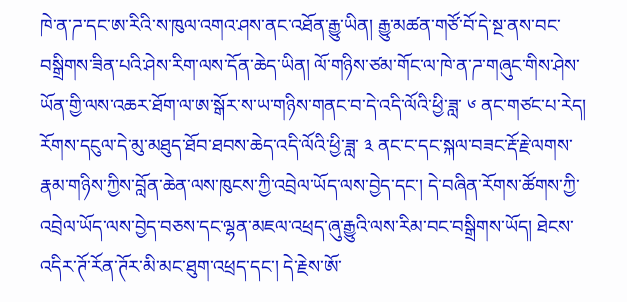ཁེ་ན་ཌ་དང་ཨ་རིའི་ས་ཁུལ་འགའ་ཤས་ནང་འཐོན་རྒྱུ་ཡིན། རྒྱུ་མཚན་གཙོ་བོ་དེ་སྔ་ནས་བང་བསྒྲིགས་ཟིན་པའི་ཤེས་རིག་ལས་དོན་ཆེད་ཡིན། ལོ་གཉིས་ཙམ་གོང་ལ་ཁེ་ན་ཌ་གཞུང་གིས་ཤེས་ཡོན་གྱི་ལས་འཆར་ཐོག་ལ་ཨ་སྒོར་ས་ཡ་གཉིས་གནང་བ་དེ་འདི་ལོའི་ཕྱི་ཟླ་ ༦ ནང་གཙང་པ་རེད། རོགས་དངུལ་དེ་མུ་མཐུད་ཐོབ་ཐབས་ཆེད་འདི་ལོའི་ཕྱི་ཟླ་ ༣ ནང་ང་དང་སྐལ་བཟང་རྡོ་རྗེ་ལགས་རྣམ་གཉིས་ཀྱིས་བློན་ཆེན་ལས་ཁུངས་ཀྱི་འབྲེལ་ཡོད་ལས་བྱེད་དང་། དེ་བཞིན་རོགས་ཚོགས་ཀྱི་འབྲེལ་ཡོད་ལས་བྱེད་བཅས་དང་ལྷན་མཇལ་འཕྲད་ཞུ་རྒྱུའི་ལས་རིམ་བང་བསྒྲིགས་ཡོད། ཐེངས་འདིར་ཊོ་རོན་ཊོར་མི་མང་ཐུག་འཕྲད་དང་། དེ་རྗེས་ཨོ་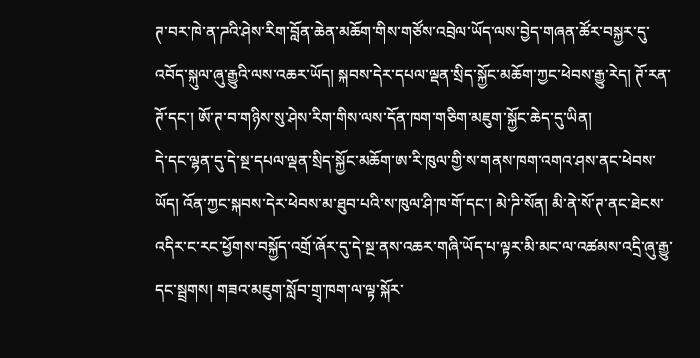ཊ་བར་ཁེ་ན་ཌའི་ཤེས་རིག་བློན་ཆེན་མཆོག་གིས་གཙོས་འབྲེལ་ཡོད་ལས་བྱེད་གཞན་ཚོར་བསྐྱར་དུ་འབོད་སྐུལ་ཞུ་རྒྱུའི་ལས་འཆར་ཡོད། སྐབས་དེར་དཔལ་ལྡན་སྲིད་སྐྱོང་མཆོག་ཀྱང་ཕེབས་རྒྱུ་རེད། ཊོ་རན་ཊོ་དང་། ཨོ་ཊ་བ་གཉིས་སུ་ཤེས་རིག་གིས་ལས་དོན་ཁག་གཅིག་མཇུག་སྐྱོང་ཆེད་དུ་ཡིན།
དེ་དང་ལྷན་དུ་དེ་སྔ་དཔལ་ལྡན་སྲིད་སྐྱོང་མཆོག་ཨ་རི་ཁུལ་གྱི་ས་གནས་ཁག་འགའ་ཤས་ནང་ཕེབས་ཡོད། འོན་ཀྱང་སྐབས་དེར་ཕེབས་མ་ཐུབ་པའི་ས་ཁུལ་ཤི་ཁ་གོ་དང་། མེ་ཌི་སོན། མི་ནེ་སོ་ཊ་ནང་ཐེངས་འདིར་ང་རང་ཕྱོགས་བསྐྱོད་འགྲོ་ཞོར་དུ་དེ་སྔ་ནས་འཆར་གཞི་ཡོད་པ་ལྟར་མི་མང་ལ་འཚམས་འདྲི་ཞུ་རྒྱུ་དང་སྦྲགས། གཟའ་མཇུག་སློབ་གྲྭ་ཁག་ལ་ལྟ་སྐོར་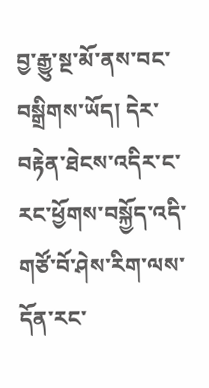བྱ་རྒྱུ་སྔ་མོ་ནས་བང་བསྒྲིགས་ཡོད། དེར་བརྟེན་ཐེངས་འདིར་ང་རང་ཕྱོགས་བསྐྱོད་འདི་གཙོ་བོ་ཤེས་རིག་ལས་དོན་རང་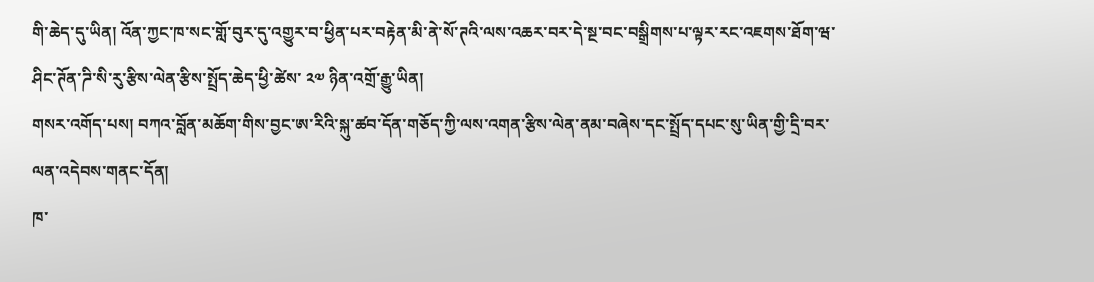གི་ཆེད་དུ་ཡིན། འོན་ཀྱང་ཁ་སང་གློ་བུར་དུ་འགྱུར་བ་ཕྱིན་པར་བརྟེན་མི་ནེ་སོ་ཊའི་ལས་འཆར་བར་དེ་སྔ་བང་བསྒྲིགས་པ་ལྟར་རང་འཇགས་ཐོག་ཝ་ཤིང་ཊོན་ཌི་སི་རུ་རྩིས་ལེན་རྩིས་སྤྲོད་ཆེད་ཕྱི་ཚེས་ ༢༧ ཉིན་འགྲོ་རྒྱུ་ཡིན།
གསར་འགོད་པས། བཀའ་བློན་མཆོག་གིས་བྱང་ཨ་རིའི་སྐུ་ཚབ་དོན་གཅོད་ཀྱི་ལས་འགན་རྩིས་ལེན་ནམ་བཞེས་དང་སྤྲོད་དཔང་སུ་ཡིན་གྱི་དྲི་བར་ལན་འདེབས་གནང་དོན།
ཁ་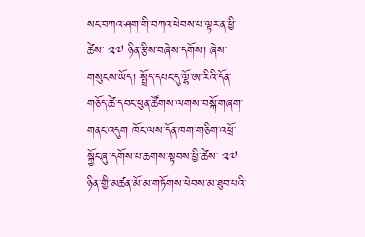སང་བཀའ་ཤག་གི་བཀའ་ཕེབས་པ་ལྟར་ན་ཕྱི་ཚེས་ ༢༧ ཉིན་རྩིས་བཞེས་དགོས། ཞེས་གསུངས་ཡོད། སྤྲོད་དཔང་དུ་ལྷོ་ཨ་རིའི་དོན་གཅོད་ཚེ་དབང་ཕུན་ཚོགས་ལགས་བསྐོ་གཞག་གནང་འདུག ཁོང་ལས་དོན་ཁག་གཅིག་འཕྲོ་སྐྱོང་ཞུ་དགོས་པ་ཆགས་སྟབས་ཕྱི་ཚེས་ ༢༧ ཉིན་གྱི་མཚན་མོ་མ་གཏོགས་ཕེབས་མ་ཐུབ་པའི་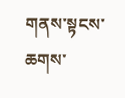གནས་སྟངས་ཆགས་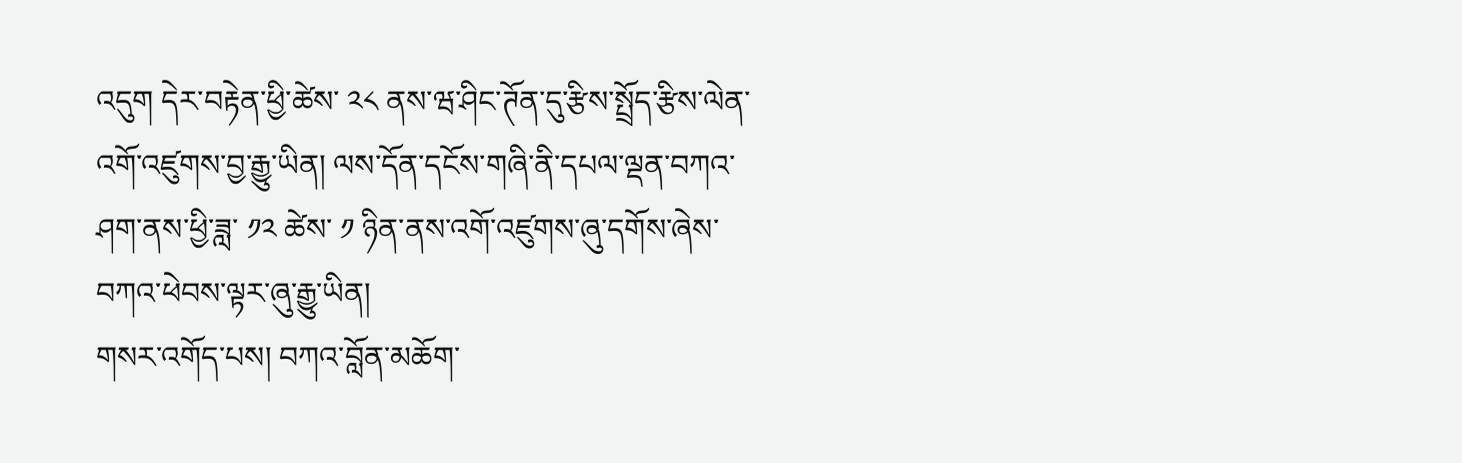འདུག དེར་བརྟེན་ཕྱི་ཚེས་ ༢༨ ནས་ཝ་ཤིང་ཊོན་དུ་རྩིས་སྤྲོད་རྩིས་ལེན་འགོ་འཛུགས་བྱ་རྒྱུ་ཡིན། ལས་དོན་དངོས་གཞི་ནི་དཔལ་ལྡན་བཀའ་ཤག་ནས་ཕྱི་ཟླ་ ༡༢ ཚེས་ ༡ ཉིན་ནས་འགོ་འཛུགས་ཞུ་དགོས་ཞེས་བཀའ་ཕེབས་ལྟར་ཞུ་རྒྱུ་ཡིན།
གསར་འགོད་པས། བཀའ་བློན་མཆོག་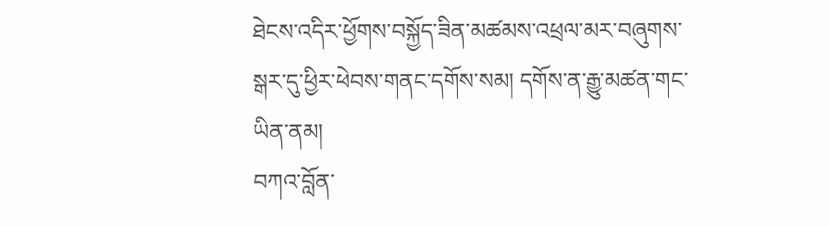ཐེངས་འདིར་ཕྱོགས་བསྐྱོད་ཟིན་མཚམས་འཕྲལ་མར་བཞུགས་སྒར་དུ་ཕྱིར་ཕེབས་གནང་དགོས་སམ། དགོས་ན་རྒྱུ་མཚན་གང་ཡིན་ནམ།
བཀའ་བློན་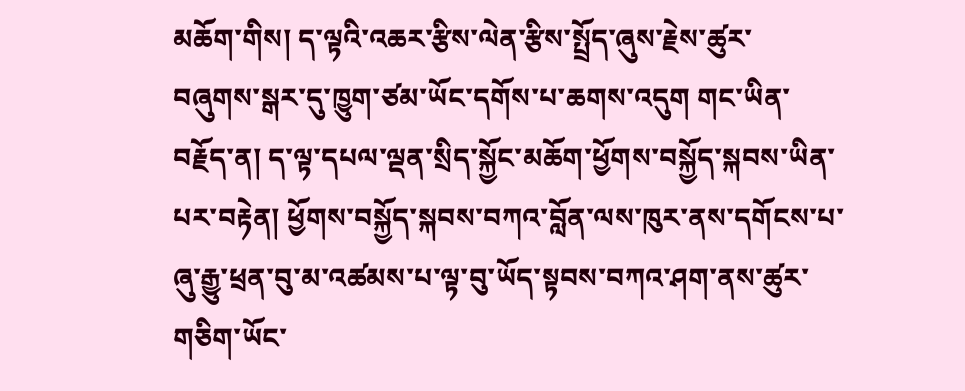མཆོག་གིས། ད་ལྟའི་འཆར་རྩིས་ལེན་རྩིས་སྤྲོད་ཞུས་རྗེས་ཚུར་བཞུགས་སྒར་དུ་ཁྱུག་ཙམ་ཡོང་དགོས་པ་ཆགས་འདུག གང་ཡིན་བརྗོད་ན། ད་ལྟ་དཔལ་ལྡན་སྲིད་སྐྱོང་མཆོག་ཕྱོགས་བསྐྱོད་སྐབས་ཡིན་པར་བརྟེན། ཕྱོགས་བསྐྱོད་སྐབས་བཀའ་བློན་ལས་ཁུར་ནས་དགོངས་པ་ཞུ་རྒྱུ་ཕྲན་བུ་མ་འཚམས་པ་ལྟ་བུ་ཡོད་སྟབས་བཀའ་ཤག་ནས་ཚུར་གཅིག་ཡོང་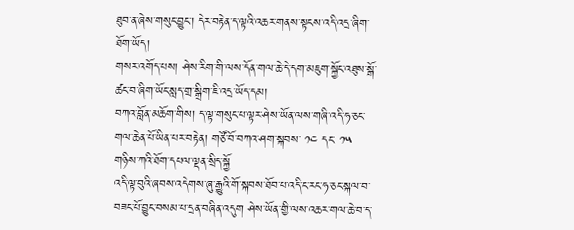ཐུབ་ན་ཞེས་གསུང་བྱུང་། དེར་བརྟེན་ད་ལྟའི་འཆར་གནས་སྟངས་འདི་འདྲ་ཞིག་ཐོག་ཡོད།
གསར་འགོད་པས། ཤེས་རིག་གི་ལས་དོན་གལ་ཆེ་དེ་དག་མཇུག་སྐྱོང་འཐུས་སྒོ་ཚང་བ་ཞིག་ཡོང་སླད་གྲ་སྒྲིག་ཇི་འདྲ་ཡོད་དམ།
བཀའ་བློན་མཆོག་གིས། ད་ལྟ་གསུང་པ་ལྟར་ཤེས་ཡོན་ལས་གཞི་འདི་ཧ་ཅང་གལ་ཆེན་པོ་ཡིན་པར་བརྟེན། གཙོ་བོ་བཀའ་ཤག་སྐབས་ ༡༤ དང་ ༡༥ གཉིས་ཀའི་ཐོག་དཔལ་ལྡན་སྲིད་སྐྱོ
འདི་ལྟ་བུའི་ཞབས་འདེགས་ཞུ་རྒྱུའི་གོ་སྐབས་ཐོབ་པ་འདི་ང་རང་ཧ་ཅང་སྐལ་བ་བཟང་པོ་བྱུང་བསམ་པ་དྲན་བཞིན་འདུག ཤེས་ཡོན་གྱི་ལས་འཆར་གལ་ཆེ་བ་ད་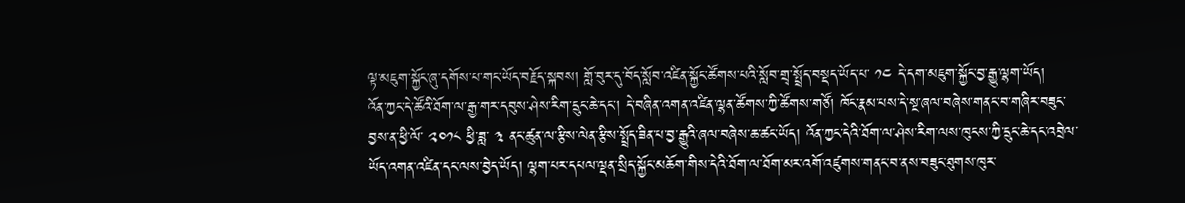ལྟ་མཇུག་སྐྱོང་ཞུ་དགོས་པ་གང་ཡོད་བརྗོད་སྐབས། གློ་བུར་དུ་བོད་སློབ་འཛིན་སྐྱོང་ཚོགས་པའི་སློབ་གྲྭ་སྤྲོད་བསྡད་ཡོད་པ་ ༡༤ དེ་དག་མཇུག་སྐྱོང་བྱ་རྒྱུ་ལྷག་ཡོད།
འོན་ཀྱང་དེ་ཚོའི་ཐོག་ལ་རྒྱ་གར་དབུས་ཤེས་རིག་དྲུང་ཆེ་དང་། དེ་བཞིན་འགན་འཛིན་ལྷན་ཚོགས་ཀྱི་ཚོགས་གཙོ། ཁོང་རྣམ་པས་དེ་སྔ་ཞལ་བཞེས་གནང་བ་གཞིར་བཟུང་བྱས་ན་ཕྱི་ལོ་ ༢༠༡༨ ཕྱི་ཟླ་ ༣ ནང་ཚུན་ལ་རྩིས་ལེན་རྩིས་སྤྲོད་ཟིན་པ་བྱ་རྒྱུའི་ཞལ་བཞེས་ཆ་ཚང་ཡོད། འོན་ཀྱང་དེའི་ཐོག་ལ་ཤེས་རིག་ལས་ཁུངས་ཀྱི་དྲུང་ཆེ་དང་འབྲེལ་ཡོད་འགན་འཛིན་དང་ལས་བྱེད་ཡོད། ལྷག་པར་དཔལ་ལྡན་སྲིད་སྐྱོང་མཆོག་གིས་དེའི་ཐོག་ལ་ཐོག་མར་འགོ་འཛུགས་གནང་བ་ནས་བཟུང་ཐུགས་ཁུར་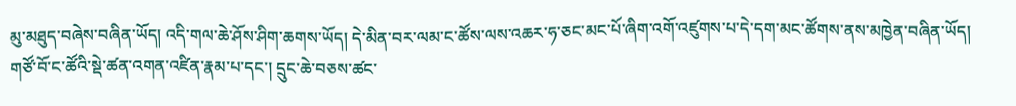མུ་མཐུད་བཞེས་བཞིན་ཡོད། འདི་གལ་ཆེ་ཤོས་ཤིག་ཆགས་ཡོད། དེ་མིན་བར་ལམ་ང་ཚོས་ལས་འཆར་ཧ་ཅང་མང་པོ་ཞིག་འགོ་འཛུགས་པ་དེ་དག་མང་ཚོགས་ནས་མཁྱེན་བཞིན་ཡོད།
གཙོ་བོ་ང་ཚོའི་སྡེ་ཚན་འགན་འཛིན་རྣམ་པ་དང་། དྲུང་ཆེ་བཅས་ཚང་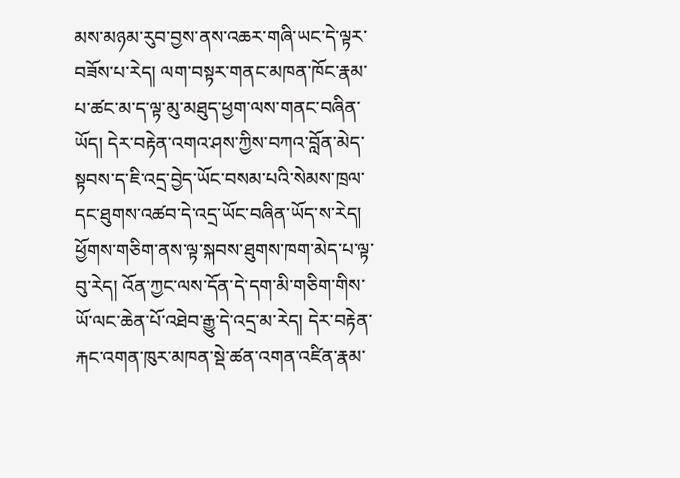མས་མཉམ་རུབ་བྱས་ནས་འཆར་གཞི་ཡང་དེ་ལྟར་བཟོས་པ་རེད། ལག་བསྟར་གནང་མཁན་ཁོང་རྣམ་པ་ཚང་མ་ད་ལྟ་མུ་མཐུད་ཕྱག་ལས་གནང་བཞིན་ཡོད། དེར་བརྟེན་འགའ་ཤས་ཀྱིས་བཀའ་བློན་མེད་སྟབས་ད་ཇི་འདྲ་བྱེད་ཡོང་བསམ་པའི་སེམས་ཁྲལ་དང་ཐུགས་འཚབ་དེ་འདྲ་ཡོང་བཞིན་ཡོད་ས་རེད། ཕྱོགས་གཅིག་ནས་ལྟ་སྐབས་ཐུགས་ཁག་མེད་པ་ལྟ་བུ་རེད། འོན་ཀྱང་ལས་དོན་དེ་དག་མི་གཅིག་གིས་ཡོ་ལང་ཆེན་པོ་འཐེབ་རྒྱུ་དེ་འདྲ་མ་རེད། དེར་བརྟེན་རྐང་འགན་ཁུར་མཁན་སྡེ་ཚན་འགན་འཛིན་རྣམ་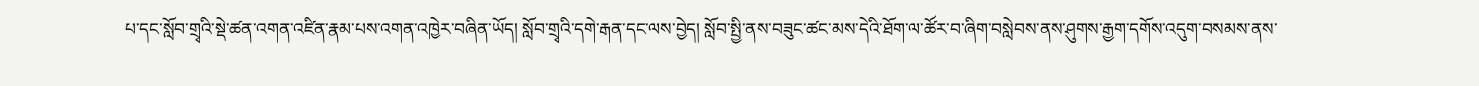པ་དང་སློབ་གྲྭའི་སྡེ་ཚན་འགན་འཛིན་རྣམ་པས་འགན་འཁྱེར་བཞིན་ཡོད། སློབ་གྲྭའི་དགེ་རྒན་དང་ལས་བྱེད། སློབ་སྤྱི་ནས་བཟུང་ཚང་མས་དེའི་ཐོག་ལ་ཚོར་བ་ཞིག་བསླེབས་ནས་ཤུགས་རྒྱག་དགོས་འདུག་བསམས་ནས་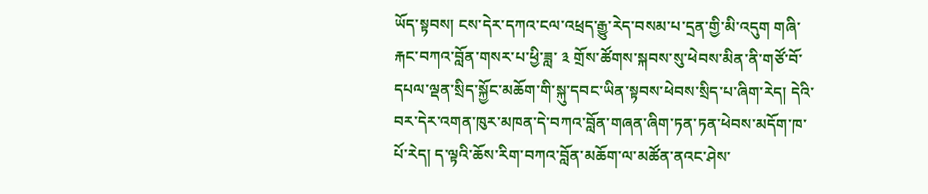ཡོད་སྟབས། ངས་དེར་དཀའ་ངལ་འཕྲད་རྒྱུ་རེད་བསམ་པ་དྲན་གྱི་མི་འདུག གཞི་རྐང་བཀའ་བློན་གསར་པ་ཕྱི་ཟླ་ ༣ གྲོས་ཚོགས་སྐབས་སུ་ཕེབས་མིན་ནི་གཙོ་བོ་དཔལ་ལྡན་སྲིད་སྐྱོང་མཆོག་གི་སྐུ་དབང་ཡིན་སྟབས་ཕེབས་སྲིད་པ་ཞིག་རེད། དེའི་བར་དེར་འགན་ཁུར་མཁན་དེ་བཀའ་བློན་གཞན་ཞིག་ཏན་ཏན་ཕེབས་མདོག་ཁ་པོ་རེད། ད་ལྟའི་ཆོས་རིག་བཀའ་བློན་མཆོག་ལ་མཚོན་ནའང་ཤེས་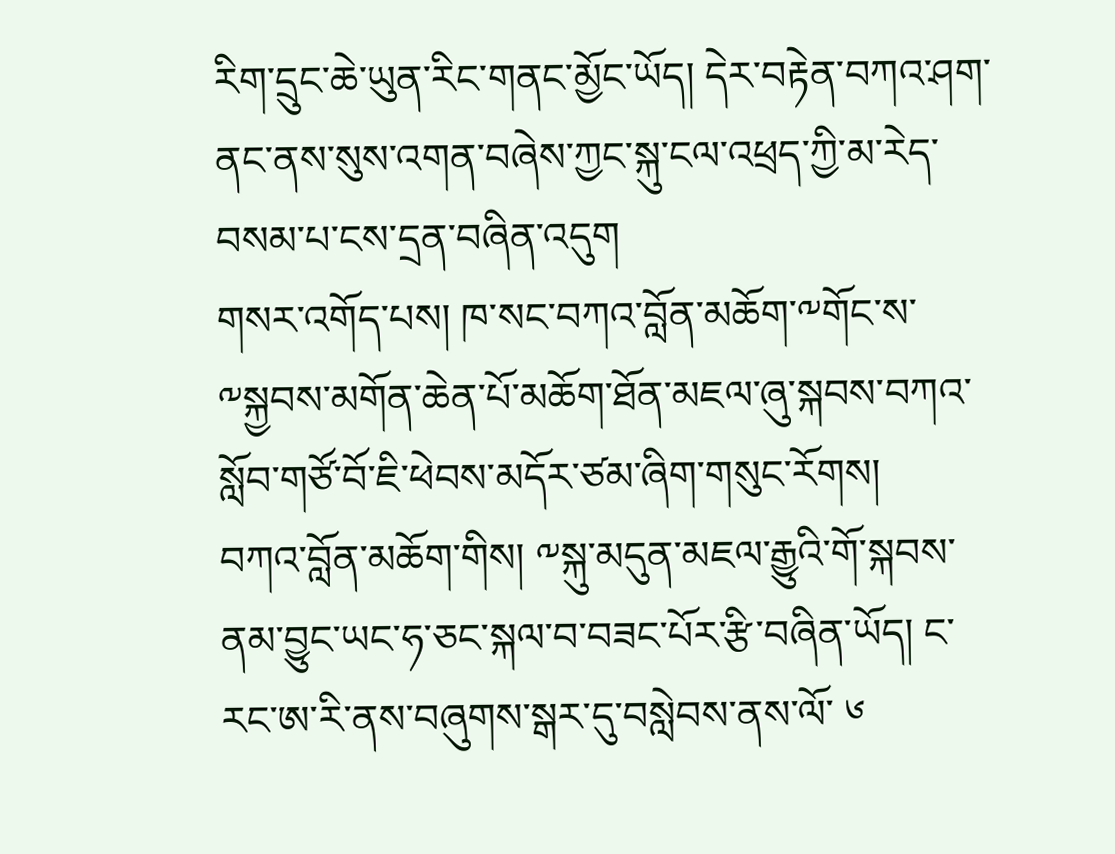རིག་དྲུང་ཆེ་ཡུན་རིང་གནང་མྱོང་ཡོད། དེར་བརྟེན་བཀའ་ཤག་ནང་ནས་སུས་འགན་བཞེས་ཀྱང་སྐུ་ངལ་འཕྲད་ཀྱི་མ་རེད་བསམ་པ་ངས་དྲན་བཞིན་འདུག
གསར་འགོད་པས། ཁ་སང་བཀའ་བློན་མཆོག་༸གོང་ས་༸སྐྱབས་མགོན་ཆེན་པོ་མཆོག་ཐོན་མཇལ་ཞུ་སྐབས་བཀའ་སློབ་གཙོ་བོ་ཇི་ཕེབས་མདོར་ཙམ་ཞིག་གསུང་རོགས།
བཀའ་བློན་མཆོག་གིས། ༸སྐུ་མདུན་མཇལ་རྒྱུའི་གོ་སྐབས་ནམ་བྱུང་ཡང་ཧ་ཅང་སྐལ་བ་བཟང་པོར་རྩི་བཞིན་ཡོད། ང་རང་ཨ་རི་ནས་བཞུགས་སྒར་དུ་བསླེབས་ནས་ལོ་ ༦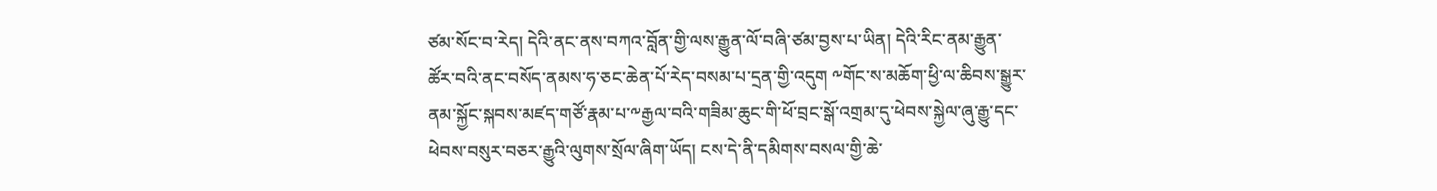ཙམ་སོང་བ་རེད། དེའི་ནང་ནས་བཀའ་བློན་གྱི་ལས་རྒྱུན་ལོ་བཞི་ཙམ་བྱས་པ་ཡིན། དེའི་རིང་ནམ་རྒྱུན་ཚོར་བའི་ནང་བསོད་ནམས་ཧ་ཅང་ཆེན་པོ་རེད་བསམ་པ་དྲན་གྱི་འདུག ༸གོང་ས་མཆོག་ཕྱི་ལ་ཆིབས་སྒྱུར་ནམ་སྐྱོང་སྐབས་མཛད་གཙོ་རྣམ་པ་༸རྒྱལ་བའི་གཟིམ་ཆུང་གི་ཕོ་བྲང་སྒོ་འགྲམ་དུ་ཕེབས་སྐྱེལ་ཞུ་རྒྱུ་དང་ཕེབས་བསུར་བཅར་རྒྱུའི་ལུགས་སྲོལ་ཞིག་ཡོད། ངས་དེ་ནི་དམིགས་བསལ་གྱི་ཆེ་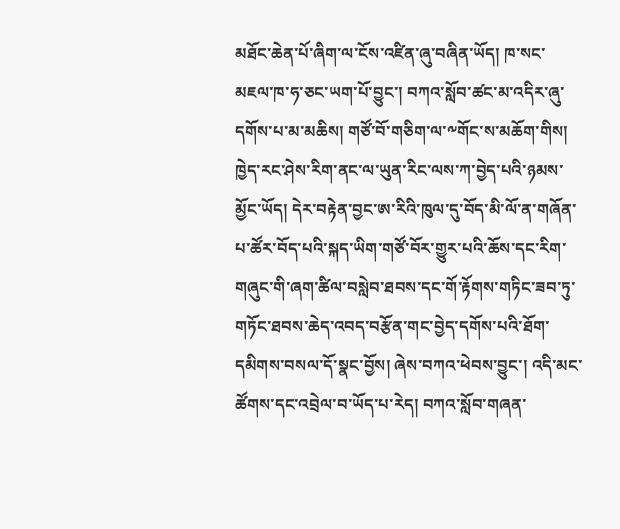མཐོང་ཆེན་པོ་ཞིག་ལ་ངོས་འཛིན་ཞུ་བཞིན་ཡོད། ཁ་སང་མཇལ་ཁ་ཧ་ཅང་ཡག་པོ་བྱུང་། བཀའ་སློབ་ཚང་མ་འདིར་ཞུ་དགོས་པ་མ་མཆིས། གཙོ་བོ་གཅིག་ལ་༸གོང་ས་མཆོག་གིས། ཁྱེད་རང་ཤེས་རིག་ནང་ལ་ཡུན་རིང་ལས་ཀ་བྱེད་པའི་ཉམས་མྱོང་ཡོད། དེར་བརྟེན་བྱང་ཨ་རིའི་ཁུལ་དུ་བོད་མི་ལོ་ན་གཞོན་པ་ཚོར་བོད་པའི་སྐད་ཡིག་གཙོ་བོར་གྱུར་པའི་ཆོས་དང་རིག་གཞུང་གི་ཞག་ཚིལ་བསླེབ་ཐབས་དང་གོ་རྟོགས་གཏིང་ཟབ་ཏུ་གཏོང་ཐབས་ཆེད་འབད་བརྩོན་གང་བྱེད་དགོས་པའི་ཐོག་དམིགས་བསལ་དོ་སྣང་བྱོས། ཞེས་བཀའ་ཕེབས་བྱུང་། འདི་མང་ཚོགས་དང་འབྲེལ་བ་ཡོད་པ་རེད། བཀའ་སློབ་གཞན་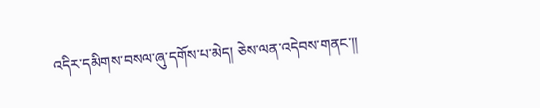འདིར་དམིགས་བསལ་ཞུ་དགོས་པ་མེད། ཅེས་ལན་འདེབས་གནང་།།